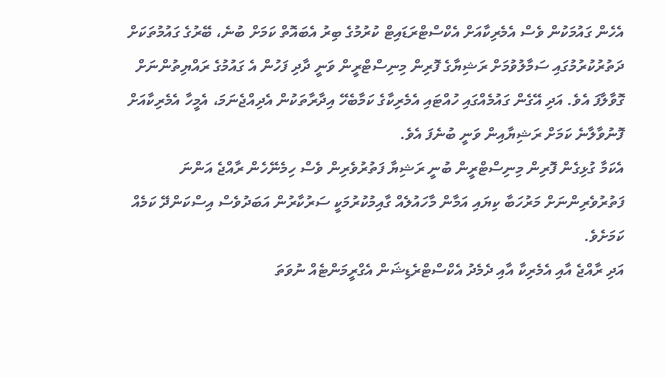އެހެން ގައުމަކުން ވެސް އެމެރިކާއަށް އެކްސްޓްރަޑައިޓް ކުރުމުގެ ބިރު އެބައޮތް ކަމަށް ބުނެ، ބޭރުގެ ގައުމުތަކަށް ދަތުރުކުރުމުގައި ސަމާލުވުމަށް ރަޝިޔާގެ ފޮރިން މިނިސްޓްރީން ވަނީ ދާދި ފަހުން އެ ގައުމުގެ ރައްޔިތުންނަށް ގޮވާލާފަ އެވެ. އަދި އޭގެން ގައުމެއްގައި ހުއްޓައި އެމެރިކާގެ ކަމާބެހޭ އިދާރާތަކުން އެދިއްޖެނަމަ، އެމީހާ އެމެރިކާއަށް ފޮނުވާލާނެ ކަމަށް ރަޝިޔާއިން ވަނީ ބުނެފަ އެވެ.
އެކަމާ ގުޅިގެން ފޮރިން މިނިސްޓްރީން ބުނީ ރަޝިޔާ ފަތުރުވެރިން ވެސް ހިމެނޭހެން ރާއްޖެ އަންނަ ފަތުރުވެރިންނަށް މަރުހަބާ ކިޔައި އަމާން މާހައުލެއް ގާއިމުކުރުމަކީ ސަރުކާރުން އަބަދުވެސް އިސްކަންދޭ ކަމެއް ކަމަށެވެ.
އަދި ރާއްޖެ އާއި އެމެރިކާ އާއި ދެމެދު އެކްސްޓްރެޑިޝަން އެގްރީމަންޓެއް ނުވަތަ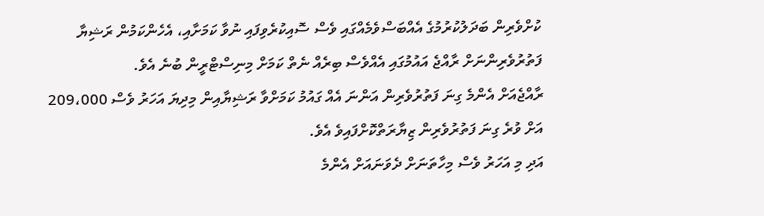ކުށްވެރިން ބަދަލުކުރުމުގެ އެއްބަސްވެމެއްގައި ވެސް ސޮއިކުރެވިފައި ނުވާ ކަމަށާއި، އެހެންކަމުން ރަޝިޔާ ފަތުރުވެރިންނަށް ރާއްޖެ އައުމުގައި އެއްވެސް ބިރެއް ނެތް ކަމަށް މިނިސްޓްރީން ބުނެ އެވެ.
ރާއްޖެއަށް އެންމެ ގިނަ ފަތުރުވެރިން އަންނަ އެއް ގައުމު ކަމަށްވާ ރަޝިޔާއިން މިދިޔަ އަހަރު ވެސް 209،000 އަށް ވުރެ ގިނަ ފަތުރުވެރިން ޒިޔާރަތްކޮށްފައިވެ އެވެ.
އަދި މި އަހަރު ވެސް މިހާތަނަށް ދެވަނައަށް އެންމެ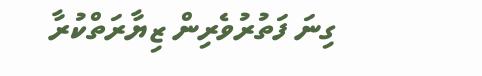ގިނަ ފަތުރުވެރިން ޒިޔާރަތްކުރާ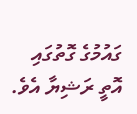ގައުމުގެ ގޮތުގައި އޮތީ ރަޝިޔާ އެވެ.